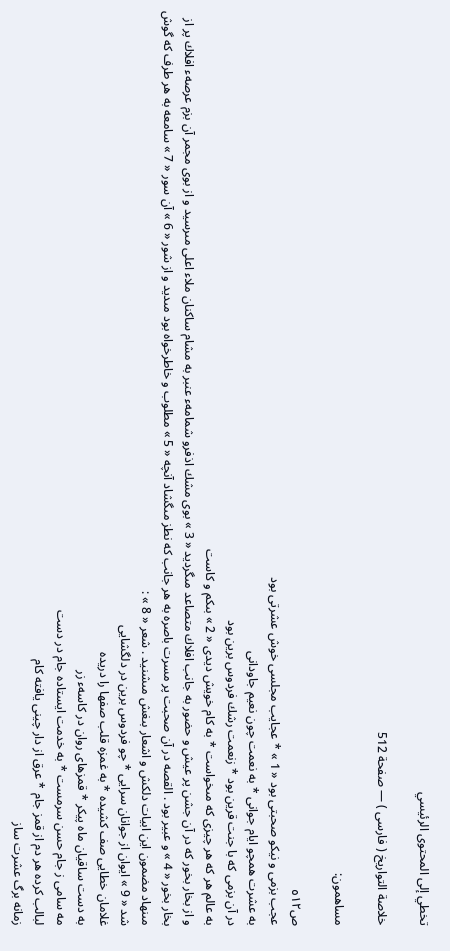تخطي إلى المحتوى الرئيسي

خلاصة التواريخ ( فارسى ) — صفحة 512

مساهمون:

ص٥١٢
عجب بزمى و نيكو صحبتى بود « 1 » * عجايب مجلسى خوش عشرتى بود
به عشرت همچو ايام جوانى * به نعمت چون نعيم جاودانى
در آن بزمى كه با جنت قرين بود * زنعمت رشك فردوس برين بود
به عالم هر كه هر چيزى كه مىخواست * به كام خويش ديدى « 2 » بىكم و كاست
و از بخار بخور كه در آن جشن پر عيش و حضور به جانب افلاك متصاعد مىگرديد « 3 » بوى مشك اذفرو شمامهء عنبر به مشام ساكنان ملاء اعلى مىرسيد و از بوى مجمر آن بزم عرصهء افلاك پر از بخار بخور « 4 » و عبير بود . القصه در آن صحبت پر مسرت باصره به هر جانب كه نطز مىگشاد آنچه « 5 » مطلوب و خاطرخواه بود مىديد و از شور « 6 » آن سور « 7 » سامعه به هر طرف كه گوش مىنهاد مضمون اين ابيات دلكش و اشعار بىغش مىشنيد . شعر « 8 » :
شد « 9 » ايوان از جوانان سرايى * چو فردوس برين در دلگشايى
غلامان خطايى صف كشيده * به غمزه قلب صفها را دريده
به دست ساقيان ماه پيكر * قمزهاى روان در كاسهء زر
مه سامى ز جام حسن سرمست * به خدمت ايستاده جام در دست
لبالب كرده هر دم از قمز جام * عرق از دار چينى يافته كام
زمانه برگ عشرت ساز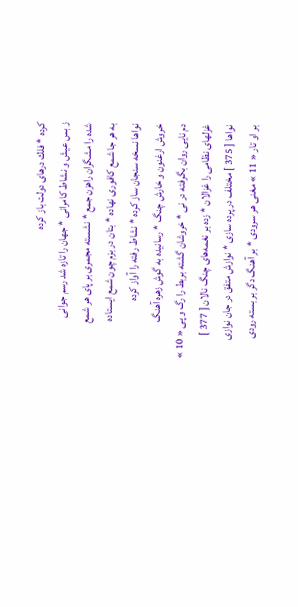كرده * فلك درهاى دولت باز كرده
ز بس عيش و نشاط كامرانى * جهان را تازه شد رسم جوانى
شده را مشگران راهزن جمع * نشسته مجمرى بر پاى هر شمع
به هر جا شمع كافورى نهاده * بتان در بزم چون شمع ايستاده
نواها نسخه سنجان ساز كرده * نشاط رفته را آواز كرده
خروش ارغنون و خارش چنگ * رسانيده به گوش زهره آهنگ
دم نايى روان بگرفته در نى * خروشان گشته بربط را رگ و پى « 10 »
غزلهاى نظامى را غزالان * زده بر نغمه‌هاى چنگ نالان [ 377 ]
نواها [ 375 ] مختلف در پرده سازى * نوازش متفق در جان نوازى
بر او تار « 11 » مغنى هر سرودى * بر آهنگ دگر بر بسته رودى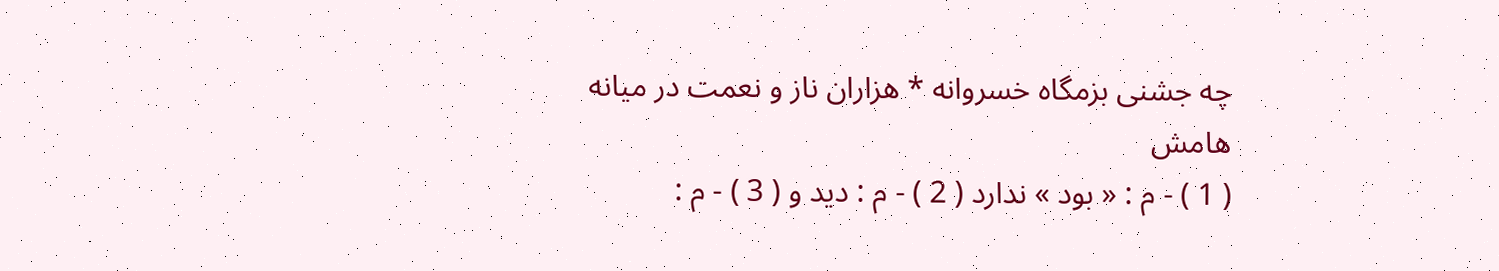چه جشنى بزمگاه خسروانه * هزاران ناز و نعمت در ميانه
هامش
( 1 ) - م : « بود » ندارد ( 2 ) - م : ديد و ( 3 ) - م :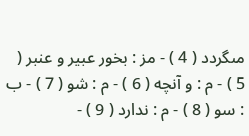مىگردد ( 4 ) - مز : بخور عبير و عنبر ( 5 ) - م : و آنچه ( 6 ) - م : شو ( 7 ) - ب : سو ( 8 ) - م : ندارد ( 9 ) -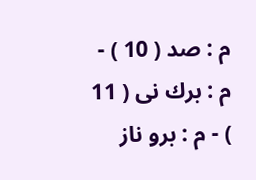م : صد ( 10 ) - م : برك نى ( 11 ) - م : برو ناز